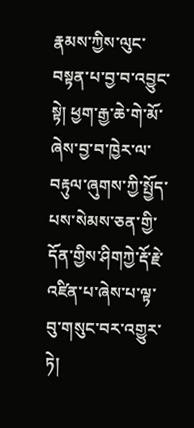རྣམས་ཀྱིས་ལུང་བསྟན་པ་བྱ་བ་འབྱུང་སྟེ། ཕྱག་རྒྱ་ཆེ་གེ་མོ་ཞེས་བྱ་བ་ཁྱེར་ལ་བརྟུལ་ཞུགས་ཀྱི་སྤྱོད་པས་སེམས་ཅན་གྱི་དོན་གྱིས་ཤིགཀྱེ་རྡོ་རྗེ་འཛིན་པ་ཞེས་པ་ལྟ་བུ་གསུང་བར་འགྱུར་ཏེ།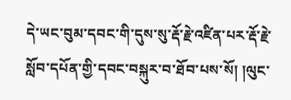དེ་ཡང་བུམ་དབང་གི་དུས་སུ་རྡོ་རྗེ་འཛིན་པར་རྡོ་རྗེ་སློབ་དཔོན་གྱི་དབང་བསྐུར་བ་ཐོབ་པས་སོ། །ལུང་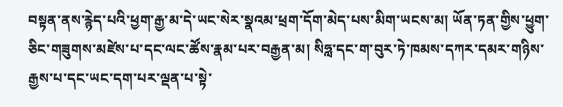བསྟན་ནས་རྙེད་པའི་ཕྱག་རྒྱ་མ་དེ་ཡང་སེར་སྣའམ་ཕྲག་དོག་མེད་པས་མིག་ཡངས་མ། ཡོན་ཏན་གྱིས་ཕྱུག་ཅིང་གཟུགས་མཛེས་པ་དང་ལང་ཚོས་རྣམ་པར་བརྒྱན་མ། སིཧླ་དང་ག་བུར་ཏེ་ཁམས་དཀར་དམར་གཉིས་རྒྱས་པ་དང་ཡང་དག་པར་ལྡན་པ་སྟེ་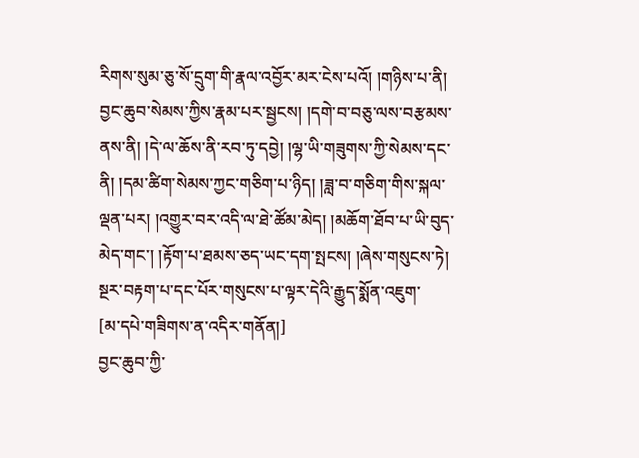རིགས་སུམ་ཅུ་སོ་དྲུག་གི་རྣལ་འབྱོར་མར་ངེས་པའོ། །གཉིས་པ་ནི། བྱང་ཆུབ་སེམས་ཀྱིས་རྣམ་པར་སྦྱངས། །དགེ་བ་བཅུ་ལས་བརྩམས་ནས་ནི། །དེ་ལ་ཆོས་ནི་རབ་ཏུ་དབྱེ། །ལྷ་ཡི་གཟུགས་ཀྱི་སེམས་དང་ནི། །དམ་ཚིག་སེམས་ཀྱང་གཅིག་པ་ཉིད། །ཟླ་བ་གཅིག་གིས་སྐལ་ལྡན་པར། །འགྱུར་བར་འདི་ལ་ཐེ་ཚོམ་མེད། །མཆོག་ཐོབ་པ་ཡི་བུད་མེད་གང་། །རྟོག་པ་ཐམས་ཅད་ཡང་དག་སྤངས། །ཞེས་གསུངས་ཏེ། སྔར་བརྟག་པ་དང་པོར་གསུངས་པ་ལྟར་དེའི་རྒྱུད་སྨོན་འཇུག་
[མ་དཔེ་གཟིགས་ན་འདིར་གནོན།]
བྱང་ཆུབ་ཀྱི་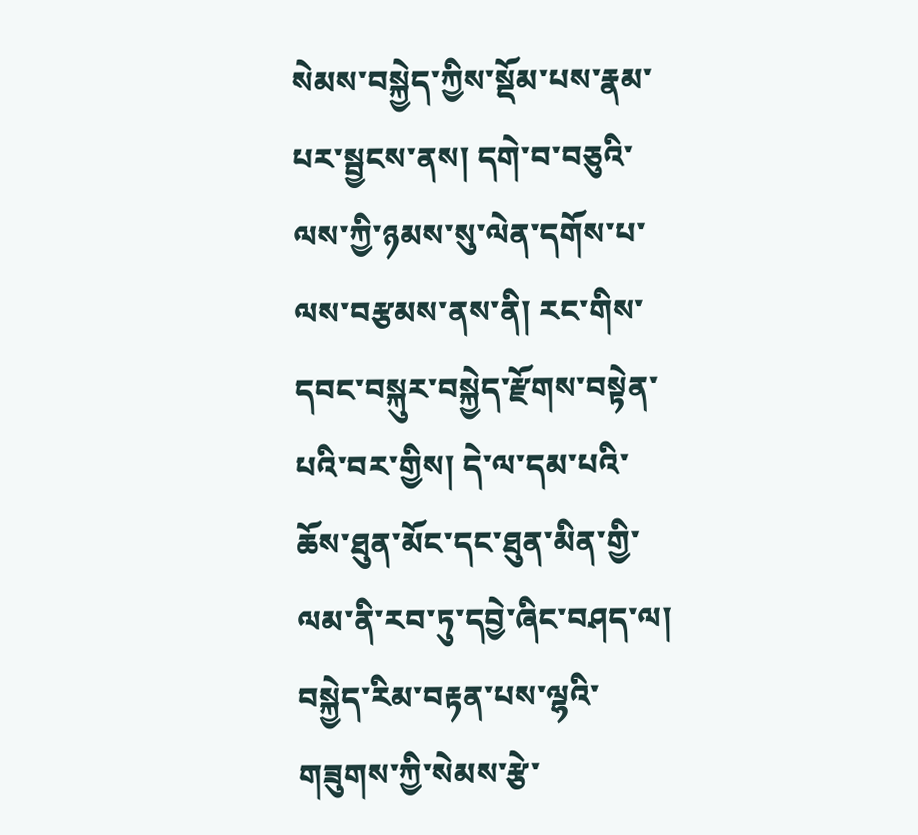སེམས་བསྐྱེད་ཀྱིས་སྡོམ་པས་རྣམ་པར་སྦྱངས་ནས། དགེ་བ་བཅུའི་ལས་ཀྱི་ཉམས་སུ་ལེན་དགོས་པ་ལས་བརྩམས་ནས་ནི། རང་གིས་དབང་བསྐུར་བསྐྱེད་རྫོགས་བསྟེན་པའི་བར་གྱིས། དེ་ལ་དམ་པའི་ཆོས་ཐུན་མོང་དང་ཐུན་མིན་གྱི་ལམ་ནི་རབ་ཏུ་དབྱེ་ཞིང་བཤད་ལ། བསྐྱེད་རིམ་བརྟན་པས་ལྷའི་གཟུགས་ཀྱི་སེམས་རྩེ་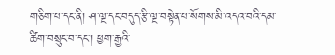གཅིག་པ་དང་ནི། ཤ་ལྔ་དང་བདུད་རྩི་ལྔ་བསྟེན་པ་སོགས་མི་འདའ་བའི་དམ་ཚིག་བསྲུང་བ་དང་། ཕྱག་རྒྱའི་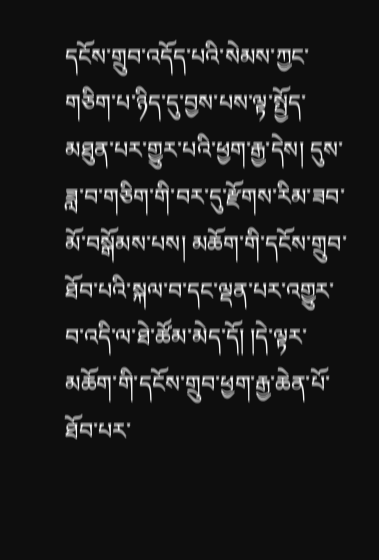དངོས་གྲུབ་འདོད་པའི་སེམས་ཀྱང་གཅིག་པ་ཉིད་དུ་བྱས་པས་ལྟ་སྤྱོད་མཐུན་པར་གྱུར་པའི་ཕྱག་རྒྱ་དེས། དུས་ཟླ་བ་གཅིག་གི་བར་དུ་རྫོགས་རིམ་ཟབ་མོ་བསྒོམས་པས། མཆོག་གི་དངོས་གྲུབ་ཐོབ་པའི་སྐལ་བ་དང་ལྡན་པར་འགྱུར་བ་འདི་ལ་ཐེ་ཚོམ་མེད་དོ། །དེ་ལྟར་མཆོག་གི་དངོས་གྲུབ་ཕྱག་རྒྱ་ཆེན་པོ་ཐོབ་པར་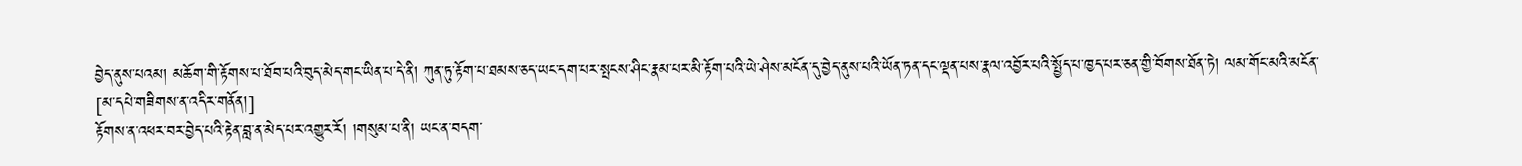བྱེད་ནུས་པའམ། མཆོག་གི་རྟོགས་པ་ཐོབ་པའི་བུད་མེད་གང་ཡིན་པ་དེ་ནི། ཀུན་ཏུ་རྟོག་པ་ཐམས་ཅད་ཡང་དག་པར་སྤངས་ཤིང་རྣམ་པར་མི་རྟོག་པའི་ཡེ་ཤེས་མངོན་དུ་བྱེད་ནུས་པའི་ཡོན་ཏན་དང་ལྡན་པས་རྣལ་འབྱོར་པའི་སྤྱོད་པ་ཁྱད་པར་ཅན་གྱི་བོགས་ཐོན་ཏེ། ལམ་གོང་མའི་མངོན་
[མ་དཔེ་གཟིགས་ན་འདིར་གནོན།]
རྟོགས་ན་འཕར་བར་བྱེད་པའི་རྟེན་བླ་ན་མེད་པར་འགྱུར་རོ། །གསུམ་པ་ནི། ཡང་ན་བདག་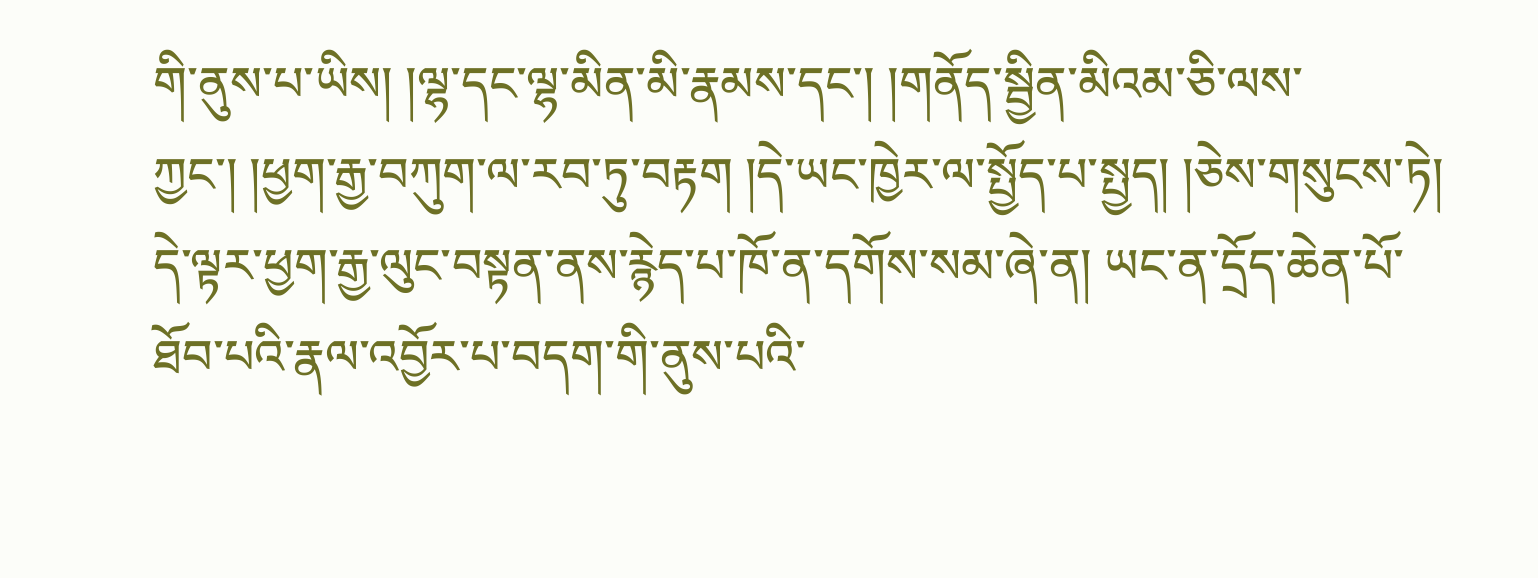གི་ནུས་པ་ཡིས། །ལྷ་དང་ལྷ་མིན་མི་རྣམས་དང་། །གནོད་སྦྱིན་མིའམ་ཅི་ལས་ཀྱང་། །ཕྱག་རྒྱ་བཀུག་ལ་རབ་ཏུ་བརྟག །དེ་ཡང་ཁྱེར་ལ་སྤྱོད་པ་སྤྱད། །ཅེས་གསུངས་ཏེ། དེ་ལྟར་ཕྱག་རྒྱ་ལུང་བསྟན་ནས་རྙེད་པ་ཁོ་ན་དགོས་སམ་ཞེ་ན། ཡང་ན་དྲོད་ཆེན་པོ་ཐོབ་པའི་རྣལ་འབྱོར་པ་བདག་གི་ནུས་པའི་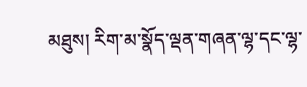མཐུས། རིག་མ་སྣོད་ལྡན་གཞན་ལྷ་དང་ལྷ་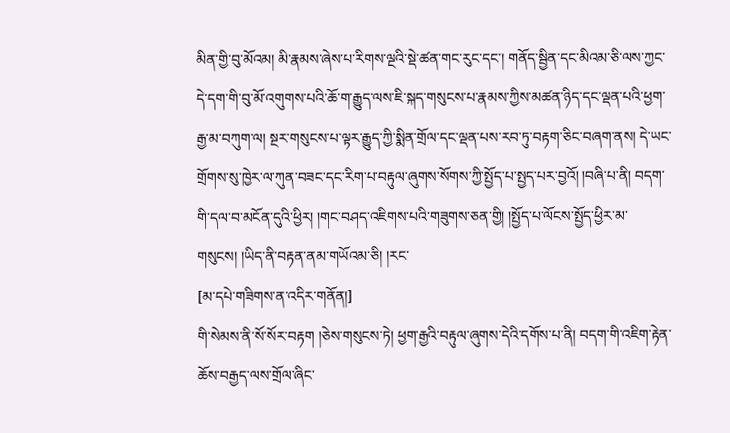མིན་གྱི་བུ་མོའམ། མི་རྣམས་ཞེས་པ་རིགས་ལྔའི་སྡེ་ཚན་གང་རུང་དང་། གནོད་སྦྱིན་དང་མིའམ་ཅི་ལས་ཀྱང་དེ་དག་གི་བུ་མོ་འགུགས་པའི་ཆོ་ག་རྒྱུད་ལས་ཇི་སྐད་གསུངས་པ་རྣམས་ཀྱིས་མཚན་ཉིད་དང་ལྡན་པའི་ཕྱག་རྒྱ་མ་བཀུག་ལ། སྔར་གསུངས་པ་ལྟར་རྒྱུད་ཀྱི་སྨིན་གྲོལ་དང་ལྡན་པས་རབ་ཏུ་བརྟག་ཅིང་བཞག་ནས། དེ་ཡང་གྲོགས་སུ་ཁྱེར་ལ་ཀུན་བཟང་དང་རིག་པ་བརྟུལ་ཞུགས་སོགས་ཀྱི་སྤྱོད་པ་སྤྱད་པར་བྱའོ། །བཞི་པ་ནི། བདག་གི་དལ་བ་མངོན་དུའི་ཕྱིར། །གང་བཤད་འཇིགས་པའི་གཟུགས་ཅན་གྱི། །སྤྱོད་པ་ལོངས་སྤྱོད་ཕྱིར་མ་གསུངས། །ཡིད་ནི་བརྟན་ནམ་གཡོའམ་ཅི། །རང་
[མ་དཔེ་གཟིགས་ན་འདིར་གནོན།]
གི་སེམས་ནི་སོ་སོར་བརྟག །ཅེས་གསུངས་ཏེ། ཕྱག་རྒྱའི་བརྟུལ་ཞུགས་དེའི་དགོས་པ་ནི། བདག་གི་འཇིག་རྟེན་ཆོས་བརྒྱད་ལས་གྲོལ་ཞིང་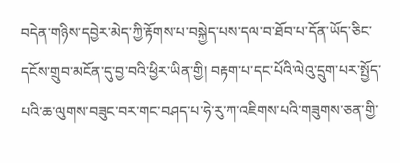བདེན་གཉིས་དབྱེར་མེད་ཀྱི་རྟོགས་པ་བསྐྱེད་པས་དལ་བ་ཐོབ་པ་དོན་ཡོད་ཅིང་དངོས་གྲུབ་མངོན་དུ་བྱ་བའི་ཕྱིར་ཡིན་གྱི། བརྟག་པ་དང་པོའི་ལེའུ་དྲུག་པར་སྤྱོད་པའི་ཆ་ལུགས་བཟུང་བར་གང་བཤད་པ་ཧེ་རུ་ཀ་འཇིགས་པའི་གཟུགས་ཅན་གྱི་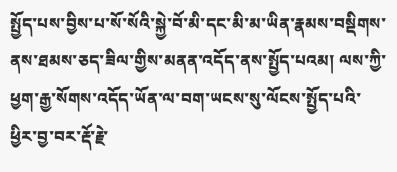སྤྱོད་པས་བྱིས་པ་སོ་སོའི་སྐྱེ་བོ་མི་དང་མི་མ་ཡིན་རྣམས་བསྡིགས་ནས་ཐམས་ཅད་ཟིལ་གྱིས་མནན་འདོད་ནས་སྤྱོད་པའམ། ལས་ཀྱི་ཕྱག་རྒྱ་སོགས་འདོད་ཡོན་ལ་བག་ཡངས་སུ་ལོངས་སྤྱོད་པའི་ཕྱིར་བྱ་བར་རྡོ་རྗེ་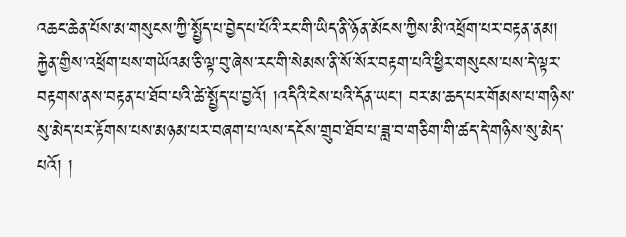འཆང་ཆེན་པོས་མ་གསུངས་ཀྱི་སྤྱོད་པ་བྱེད་པ་པོའི་རང་གི་ཡིད་ནི་ཉོན་མོངས་ཀྱིས་མི་འཕྲོག་པར་བརྟན་ནམ། རྐྱེན་གྱིས་འཕྲོག་པས་གཡོའམ་ཅི་ལྟ་བུ་ཞེས་རང་གི་སེམས་ནི་སོ་སོར་བརྟག་པའི་ཕྱིར་གསུངས་པས་དེ་ལྟར་བརྟགས་ནས་བརྟན་པ་ཐོབ་པའི་ཚེ་སྤྱོད་པ་བྱའོ། །འདིའི་ངེས་པའི་དོན་ཡང་། བར་མ་ཆད་པར་གོམས་པ་གཉིས་སུ་མེད་པར་རྟོགས་པས་མཉམ་པར་བཞག་པ་ལས་དངོས་གྲུབ་ཐོབ་པ་ཟླ་བ་གཅིག་གི་ཚད་དེ་གཉིས་སུ་མེད་པའོ། །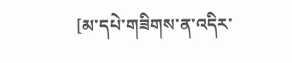[མ་དཔེ་གཟིགས་ན་འདིར་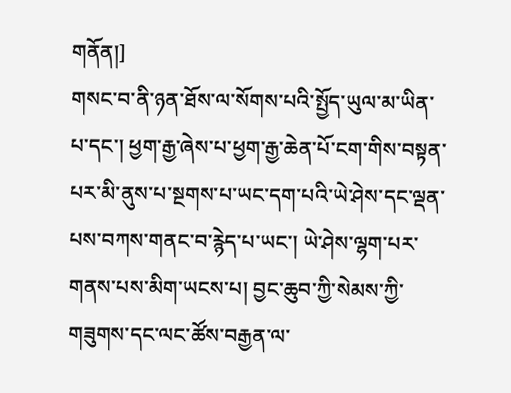གནོན།]
གསང་བ་ནི་ཉན་ཐོས་ལ་སོགས་པའི་སྤྱོད་ཡུལ་མ་ཡིན་པ་དང་། ཕྱག་རྒྱ་ཞེས་པ་ཕྱག་རྒྱ་ཆེན་པོ་ངག་གིས་བསྟན་པར་མི་ནུས་པ་སྔགས་པ་ཡང་དག་པའི་ཡེ་ཤེས་དང་ལྡན་པས་བཀས་གནང་བ་རྙེད་པ་ཡང་། ཡེ་ཤེས་ལྷག་པར་གནས་པས་མིག་ཡངས་པ། བྱང་ཆུབ་ཀྱི་སེམས་ཀྱི་གཟུགས་དང་ལང་ཚོས་བརྒྱན་ལ་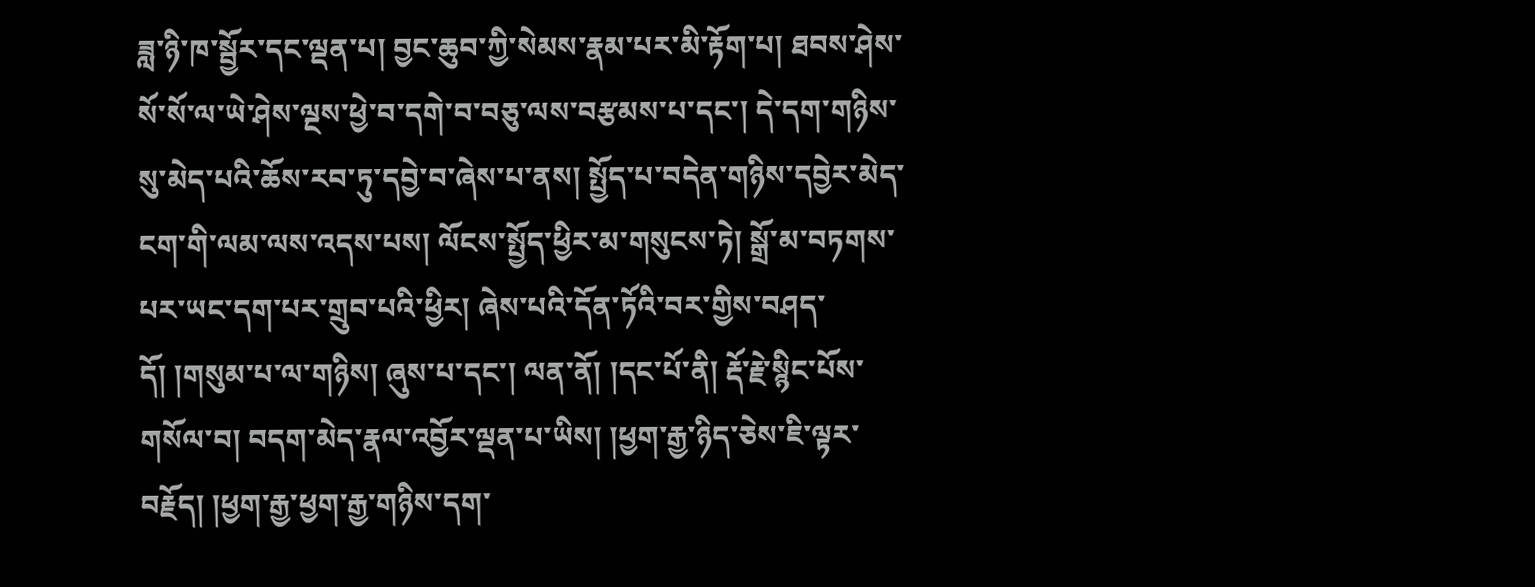ཟླ་ཉི་ཁ་སྦྱོར་དང་ལྡན་པ། བྱང་ཆུབ་ཀྱི་སེམས་རྣམ་པར་མི་རྟོག་པ། ཐབས་ཤེས་སོ་སོ་ལ་ཡེ་ཤེས་ལྔས་ཕྱེ་བ་དགེ་བ་བཅུ་ལས་བརྩམས་པ་དང་། དེ་དག་གཉིས་སུ་མེད་པའི་ཆོས་རབ་ཏུ་དབྱེ་བ་ཞེས་པ་ནས། སྤྱོད་པ་བདེན་གཉིས་དབྱེར་མེད་ངག་གི་ལམ་ལས་འདས་པས། ལོངས་སྤྱོད་ཕྱིར་མ་གསུངས་ཏེ། སྒྲོ་མ་བཏགས་པར་ཡང་དག་པར་གྲུབ་པའི་ཕྱིར། ཞེས་པའི་དོན་ཏོའི་བར་གྱིས་བཤད་དོ། །གསུམ་པ་ལ་གཉིས། ཞུས་པ་དང་། ལན་ནོ། །དང་པོ་ནི། རྡོ་རྗེ་སྙིང་པོས་གསོལ་བ། བདག་མེད་རྣལ་འབྱོར་ལྡན་པ་ཡིས། །ཕྱག་རྒྱ་ཉིད་ཅེས་ཇི་ལྟར་བརྗོད། །ཕྱག་རྒྱ་ཕྱག་རྒྱ་གཉིས་དག་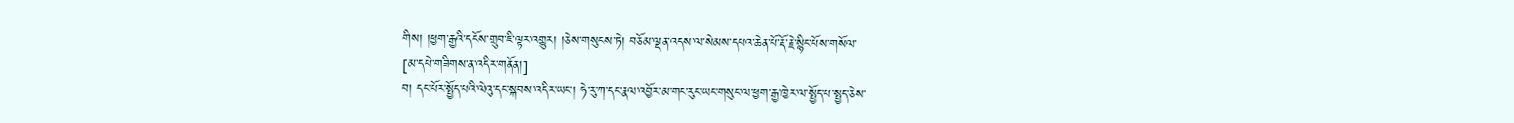གིས། །ཕྱག་རྒྱའི་དངོས་གྲུབ་ཇི་ལྟར་འགྱུར། །ཅེས་གསུངས་ཏེ། བཅོམ་ལྡན་འདས་ལ་སེམས་དཔའ་ཆེན་པོ་རྡོ་རྗེ་སྙིང་པོས་གསོལ་
[མ་དཔེ་གཟིགས་ན་འདིར་གནོན།]
བ། དང་པོར་སྤྱོད་པའི་ལེའུ་དང་སྐབས་འདིར་ཡང་། ཧེ་རུ་ཀ་དང་རྣལ་འབྱོར་མ་གང་རུང་ཡང་གསུང་ལ་ཕྱག་རྒྱ་ཁྱེར་ལ་སྤྱོད་པ་སྤྱད་ཅེས་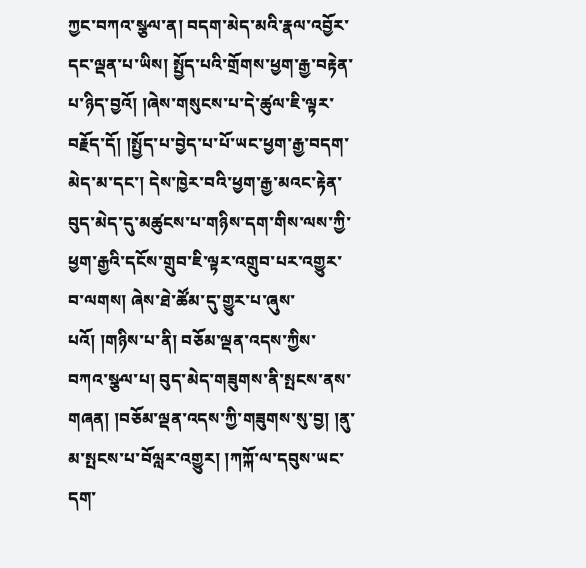ཀྱང་བཀའ་སྩལ་ན། བདག་མེད་མའི་རྣལ་འབྱོར་དང་ལྡན་པ་ཡིས། སྤྱོད་པའི་གྲོགས་ཕྱག་རྒྱ་བརྟེན་པ་ཉིད་བྱའོ། །ཞེས་གསུངས་པ་དེ་ཚུལ་ཇི་ལྟར་བརྗོད་དོ། །སྤྱོད་པ་བྱེད་པ་པོ་ཡང་ཕྱག་རྒྱ་བདག་མེད་མ་དང་། དེས་ཁྱེར་བའི་ཕྱག་རྒྱ་མའང་རྟེན་བུད་མེད་དུ་མཚུངས་པ་གཉིས་དག་གིས་ལས་ཀྱི་ཕྱག་རྒྱའི་དངོས་གྲུབ་ཇི་ལྟར་འགྲུབ་པར་འགྱུར་བ་ལགས། ཞེས་ཐེ་ཚོམ་དུ་གྱུར་པ་ཞུས་པའོ། །གཉིས་པ་ནི། བཅོམ་ལྡན་འདས་ཀྱིས་བཀའ་སྩལ་པ། བུད་མེད་གཟུགས་ནི་སྤངས་ནས་གཞན། །བཅོམ་ལྡན་འདས་ཀྱི་གཟུགས་སུ་བྱ། །ནུ་མ་སྤངས་པ་བོལླར་འགྱུར། །ཀཀྐོ་ལ་དབུས་ཡང་དག་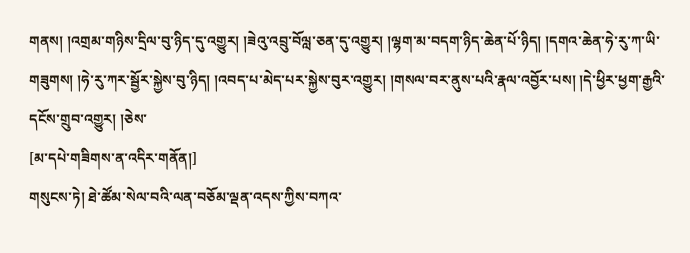གནས། །འགྲམ་གཉིས་དྲིལ་བུ་ཉིད་དུ་འགྱུར། །ཟེའུ་འབྲུ་བོལླ་ཅན་དུ་འགྱུར། །ལྷག་མ་བདག་ཉིད་ཆེན་པོ་ཉིད། །དགའ་ཆེན་ཧེ་རུ་ཀ་ཡི་གཟུགས། །ཧེ་རུ་ཀར་སྦྱོར་སྐྱེས་བུ་ཉིད། །འབད་པ་མེད་པར་སྐྱེས་བུར་འགྱུར། །གསལ་བར་ནུས་པའི་རྣལ་འབྱོར་པས། །དེ་ཕྱིར་ཕྱག་རྒྱའི་དངོས་གྲུབ་འགྱུར། །ཅེས་
[མ་དཔེ་གཟིགས་ན་འདིར་གནོན།]
གསུངས་ཏེ། ཐེ་ཚོམ་སེལ་བའི་ལན་བཅོམ་ལྡན་འདས་ཀྱིས་བཀའ་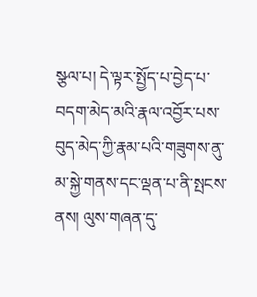སྩལ་པ། དེ་ལྟར་སྤྱོད་པ་བྱེད་པ་བདག་མེད་མའི་རྣལ་འབྱོར་པས་བུད་མེད་ཀྱི་རྣམ་པའི་གཟུགས་ནུ་མ་སྐྱེ་གནས་དང་ལྡན་པ་ནི་སྤངས་ནས། ལུས་གཞན་དུ་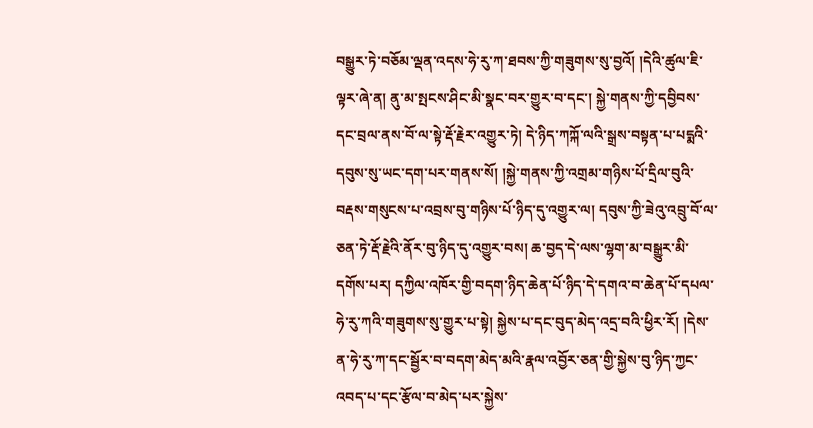བསྒྱུར་ཏེ་བཅོམ་ལྡན་འདས་ཧེ་རུ་ཀ་ཐབས་ཀྱི་གཟུགས་སུ་བྱའོ། །དེའི་ཚུལ་ཇི་ལྟར་ཞེ་ན། ནུ་མ་སྤངས་ཤིང་མི་སྣང་བར་གྱུར་བ་དང་། སྐྱེ་གནས་ཀྱི་དབྱིབས་དང་བྲལ་ནས་བོ་ལ་སྟེ་རྡོ་རྗེར་འགྱུར་ཏེ། དེ་ཉིད་ཀཀྐོ་ལའི་སྒྲས་བསྟན་པ་པདྨའི་དབུས་སུ་ཡང་དག་པར་གནས་སོ། །སྐྱེ་གནས་ཀྱི་འགྲམ་གཉིས་པོ་དྲིལ་བུའི་བརྡས་གསུངས་པ་འབྲས་བུ་གཉིས་པོ་ཉིད་དུ་འགྱུར་ལ། དབུས་ཀྱི་ཟེའུ་འབྲུ་བོ་ལ་ཅན་ཏེ་རྡོ་རྗེའི་ནོར་བུ་ཉིད་དུ་འགྱུར་བས། ཆ་བྱད་དེ་ལས་ལྷག་མ་བསྒྱུར་མི་དགོས་པར། དཀྱིལ་འཁོར་གྱི་བདག་ཉིད་ཆེན་པོ་ཉིད་དེ་དགའ་བ་ཆེན་པོ་དཔལ་ཧེ་རུ་ཀའི་གཟུགས་སུ་གྱུར་པ་སྟེ། སྐྱེས་པ་དང་བུད་མེད་འདྲ་བའི་ཕྱིར་རོ། །དེས་ན་ཧེ་རུ་ཀ་དང་སྦྱོར་བ་བདག་མེད་མའི་རྣལ་འབྱོར་ཅན་གྱི་སྐྱེས་བུ་ཉིད་ཀྱང་འབད་པ་དང་རྩོལ་བ་མེད་པར་སྐྱེས་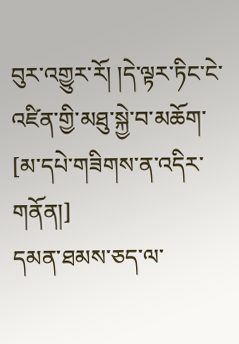བུར་འགྱུར་རོ། །དེ་ལྟར་ཏིང་ངེ་འཛིན་གྱི་མཐུ་སྐྱེ་བ་མཆོག་
[མ་དཔེ་གཟིགས་ན་འདིར་གནོན།]
དམན་ཐམས་ཅད་ལ་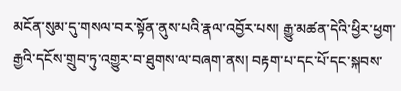མངོན་སུམ་དུ་གསལ་བར་སྟོན་ནུས་པའི་རྣལ་འབྱོར་པས། རྒྱུ་མཚན་དེའི་ཕྱིར་ཕྱག་རྒྱའི་དངོས་གྲུབ་ཏུ་འགྱུར་བ་ཐུགས་ལ་བཞག་ནས། བརྟག་པ་དང་པོ་དང་སྐབས་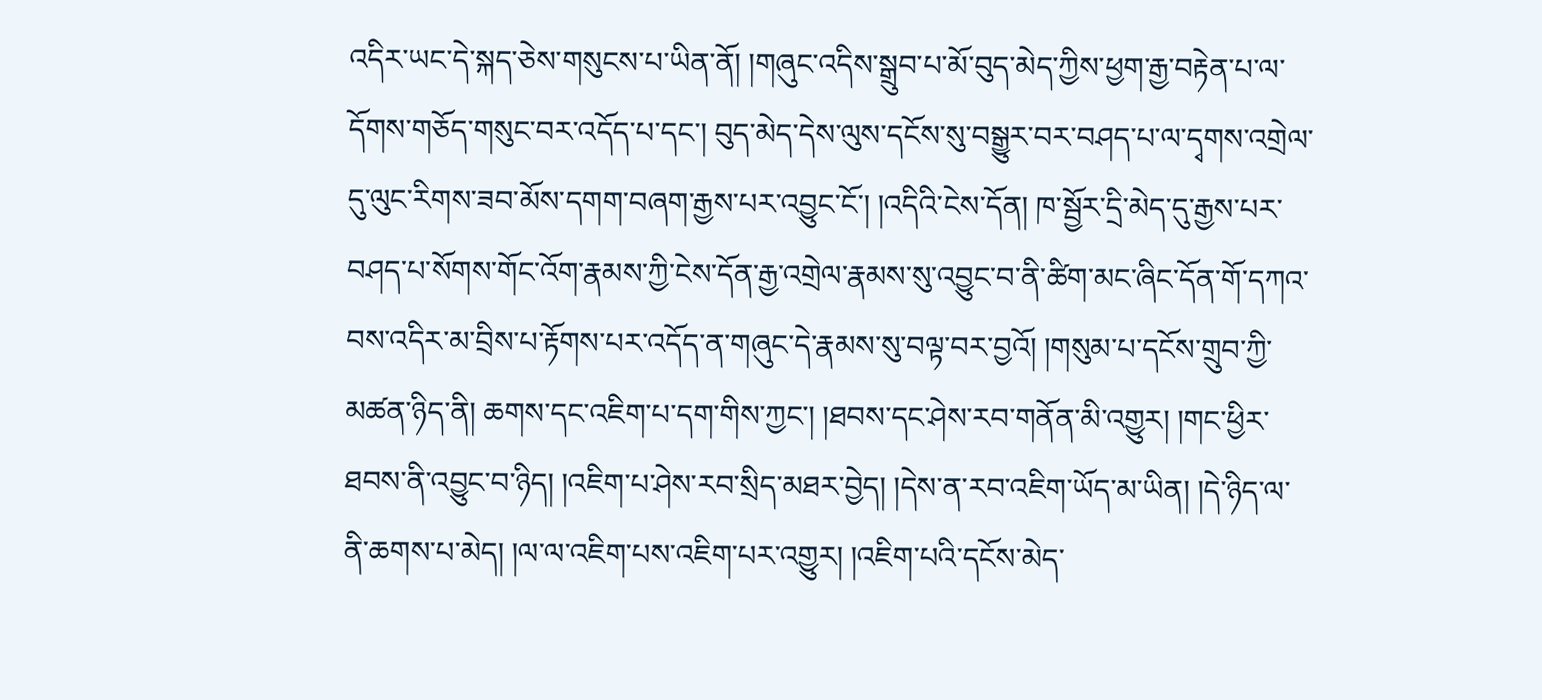འདིར་ཡང་དེ་སྐད་ཅེས་གསུངས་པ་ཡིན་ནོ། །གཞུང་འདིས་སྒྲུབ་པ་མོ་བུད་མེད་ཀྱིས་ཕྱག་རྒྱ་བརྟེན་པ་ལ་དོགས་གཅོད་གསུང་བར་འདོད་པ་དང་། བུད་མེད་དེས་ལུས་དངོས་སུ་བསྒྱུར་བར་བཤད་པ་ལ་དྭགས་འགྲེལ་དུ་ལུང་རིགས་ཟབ་མོས་དགག་བཞག་རྒྱས་པར་འབྱུང་ངོ་། །འདིའི་ངེས་དོན། ཁ་སྦྱོར་དྲི་མེད་དུ་རྒྱས་པར་བཤད་པ་སོགས་གོང་འོག་རྣམས་ཀྱི་ངེས་དོན་རྒྱ་འགྲེལ་རྣམས་སུ་འབྱུང་བ་ནི་ཚིག་མང་ཞིང་དོན་གོ་དཀའ་བས་འདིར་མ་བྲིས་པ་རྟོགས་པར་འདོད་ན་གཞུང་དེ་རྣམས་སུ་བལྟ་བར་བྱའོ། །གསུམ་པ་དངོས་གྲུབ་ཀྱི་མཚན་ཉིད་ནི། ཆགས་དང་འཇིག་པ་དག་གིས་ཀྱང་། །ཐབས་དང་ཤེས་རབ་གནོན་མི་འགྱུར། །གང་ཕྱིར་ཐབས་ནི་འབྱུང་བ་ཉིད། །འཇིག་པ་ཤེས་རབ་སྲིད་མཐར་བྱེད། །དེས་ན་རབ་འཇིག་ཡོད་མ་ཡིན། །དེ་ཉིད་ལ་ནི་ཆགས་པ་མེད། །ལ་ལ་འཇིག་པས་འཇིག་པར་འགྱུར། །འཇིག་པའི་དངོས་མེད་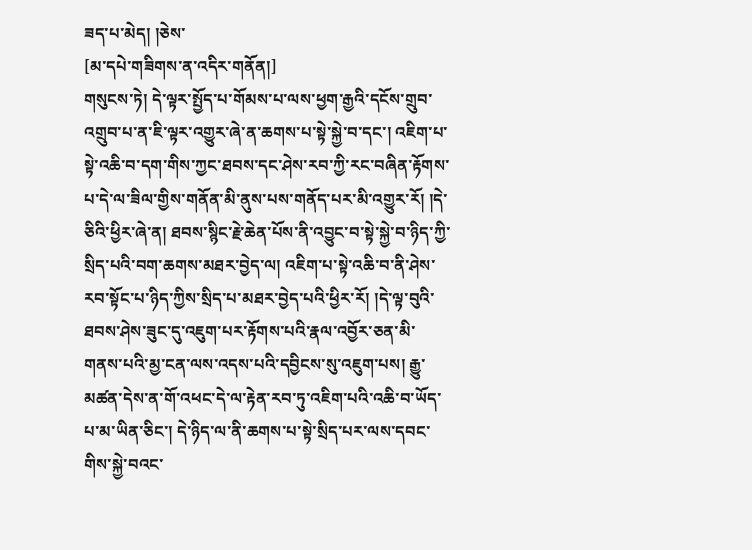ཟད་པ་མེད། །ཅེས་
[མ་དཔེ་གཟིགས་ན་འདིར་གནོན།]
གསུངས་ཏེ། དེ་ལྟར་སྤྱོད་པ་གོམས་པ་ལས་ཕྱག་རྒྱའི་དངོས་གྲུབ་འགྲུབ་པ་ན་ཇི་ལྟར་འགྱུར་ཞེ་ན་ཆགས་པ་སྟེ་སྐྱེ་བ་དང་། འཇིག་པ་སྟེ་འཆི་བ་དག་གིས་ཀྱང་ཐབས་དང་ཤེས་རབ་ཀྱི་རང་བཞིན་རྟོགས་པ་དེ་ལ་ཟིལ་གྱིས་གནོན་མི་ནུས་པས་གནོད་པར་མི་འགྱུར་རོ། །དེ་ཅིའི་ཕྱིར་ཞེ་ན། ཐབས་སྙིང་རྗེ་ཆེན་པོས་ནི་འབྱུང་བ་སྟེ་སྐྱེ་བ་ཉིད་ཀྱི་སྲིད་པའི་བག་ཆགས་མཐར་བྱེད་ལ། འཇིག་པ་སྟེ་འཆི་བ་ནི་ཤེས་རབ་སྟོང་པ་ཉིད་ཀྱིས་སྲིད་པ་མཐར་བྱེད་པའི་ཕྱིར་རོ། །དེ་ལྟ་བུའི་ཐབས་ཤེས་ཟུང་དུ་འཇུག་པར་རྟོགས་པའི་རྣལ་འབྱོར་ཅན་མི་གནས་པའི་མྱ་ངན་ལས་འདས་པའི་དབྱིངས་སུ་འཇུག་པས། རྒྱུ་མཚན་དེས་ན་གོ་འཕང་དེ་ལ་རྟེན་རབ་ཏུ་འཇིག་པའི་འཆི་བ་ཡོད་པ་མ་ཡིན་ཅིང་། དེ་ཉིད་ལ་ནི་ཆགས་པ་སྟེ་སྲིད་པར་ལས་དབང་གིས་སྐྱེ་བའང་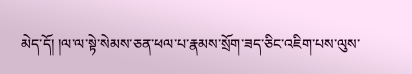མེད་དོ། །ལ་ལ་སྟེ་སེམས་ཅན་ཕལ་པ་རྣམས་སྲོག་ཟད་ཅིང་འཇིག་པས་ལུས་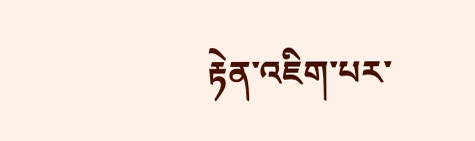རྟེན་འཇིག་པར་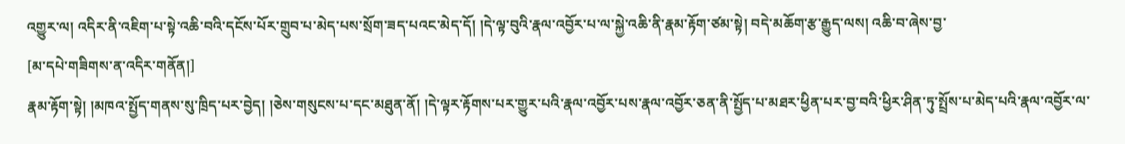འགྱུར་ལ། འདིར་ནི་འཇིག་པ་སྟེ་འཆི་བའི་དངོས་པོར་གྲུབ་པ་མེད་པས་སྲོག་ཟད་པའང་མེད་དོ། །དེ་ལྟ་བུའི་རྣལ་འབྱོར་པ་ལ་སྐྱེ་འཆི་ནི་རྣམ་རྟོག་ཙམ་སྟེ། བདེ་མཆོག་རྩ་རྒྱུད་ལས། འཆི་བ་ཞེས་བྱ་
[མ་དཔེ་གཟིགས་ན་འདིར་གནོན།]
རྣམ་རྟོག་སྟེ། །མཁའ་སྤྱོད་གནས་སུ་ཁྲིད་པར་བྱེད། །ཅེས་གསུངས་པ་དང་མཐུན་ནོ། །དེ་ལྟར་རྟོགས་པར་གྱུར་པའི་རྣལ་འབྱོར་པས་རྣལ་འབྱོར་ཅན་ནི་སྤྱོད་པ་མཐར་ཕྱིན་པར་བྱ་བའི་ཕྱིར་ཤིན་ཏུ་སྤྲོས་པ་མེད་པའི་རྣལ་འབྱོར་ལ་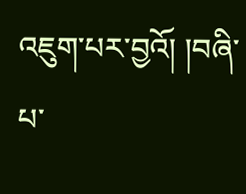འཇུག་པར་བྱའོ། །བཞི་པ་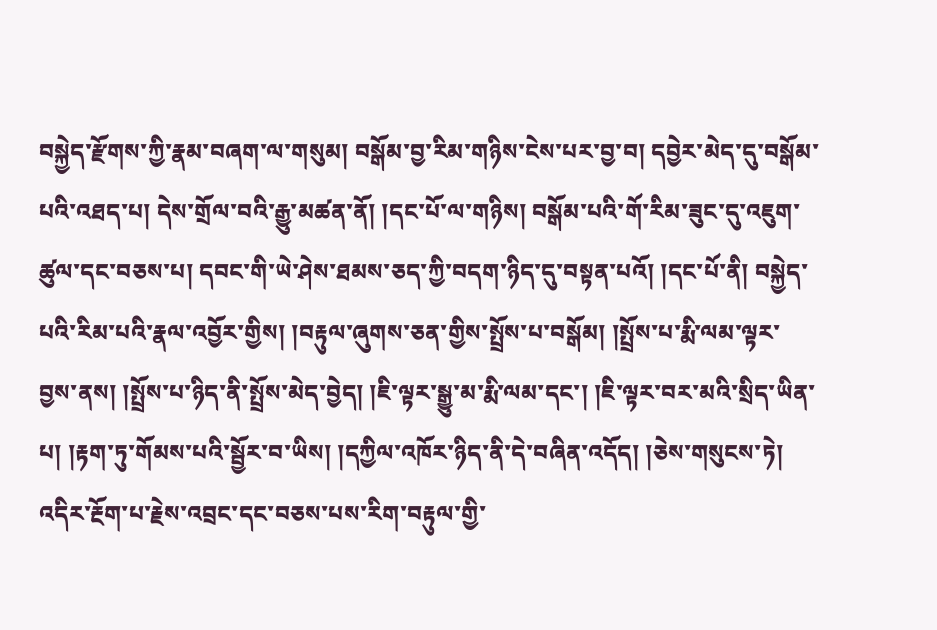བསྐྱེད་རྫོགས་ཀྱི་རྣམ་བཞག་ལ་གསུམ། བསྒོམ་བྱ་རིམ་གཉིས་ངེས་པར་བྱ་བ། དབྱེར་མེད་དུ་བསྒོམ་པའི་འཐད་པ། དེས་གྲོལ་བའི་རྒྱུ་མཚན་ནོ། །དང་པོ་ལ་གཉིས། བསྒོམ་པའི་གོ་རིམ་ཟུང་དུ་འཇུག་ཚུལ་དང་བཅས་པ། དབང་གི་ཡེ་ཤེས་ཐམས་ཅད་ཀྱི་བདག་ཉིད་དུ་བསྟན་པའོ། །དང་པོ་ནི། བསྐྱེད་པའི་རིམ་པའི་རྣལ་འབྱོར་གྱིས། །བརྟུལ་ཞུགས་ཅན་གྱིས་སྤྲོས་པ་བསྒོམ། །སྤྲོས་པ་རྨི་ལམ་ལྟར་བྱས་ནས། །སྤྲོས་པ་ཉིད་ནི་སྤྲོས་མེད་བྱེད། །ཇི་ལྟར་སྒྱུ་མ་རྨི་ལམ་དང་། །ཇི་ལྟར་བར་མའི་སྲིད་ཡིན་པ། །རྟག་ཏུ་གོམས་པའི་སྦྱོར་བ་ཡིས། །དཀྱིལ་འཁོར་ཉིད་ནི་དེ་བཞིན་འདོད། །ཅེས་གསུངས་ཏེ། འདིར་རྔོག་པ་རྗེས་འབྲང་དང་བཅས་པས་རིག་བརྟུལ་གྱི་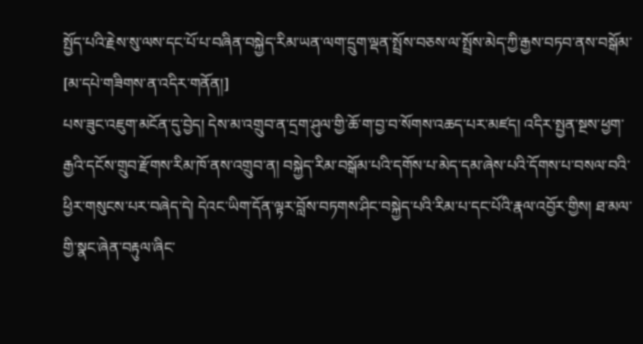སྤྱོད་པའི་རྗེས་སུ་ལས་དང་པོ་པ་བཞིན་བསྐྱེད་རིམ་ཡན་ལག་དྲུག་ལྡན་སྤྲོས་བཅས་ལ་སྤྲོས་མེད་ཀྱི་རྒྱས་བཏབ་ནས་བསྒོམ་
[མ་དཔེ་གཟིགས་ན་འདིར་གནོན།]
པས་ཟུང་འཇུག་མངོན་དུ་བྱེད། དེས་མ་འགྲུབ་ན་དྲག་ཤུལ་གྱི་ཆོ་ག་བྱ་བ་སོགས་འཆད་པར་མཛད། འདིར་སྤྱན་སྔས་ཕྱག་རྒྱའི་དངོས་གྲུབ་རྫོགས་རིམ་ཁོ་ནས་འགྲུབ་ན། བསྐྱེད་རིམ་བསྒོམ་པའི་དགོས་པ་མེད་དམ་ཞེས་པའི་དོགས་པ་བསལ་བའི་ཕྱིར་གསུངས་པར་བཞེད་དེ། དེའང་ཡིག་དོན་ལྟར་བློས་བཏགས་ཤིང་བསྐྱེད་པའི་རིམ་པ་དང་པོའི་རྣལ་འབྱོར་གྱིས། ཐ་མལ་གྱི་སྣང་ཞེན་བརྟུལ་ཞིང་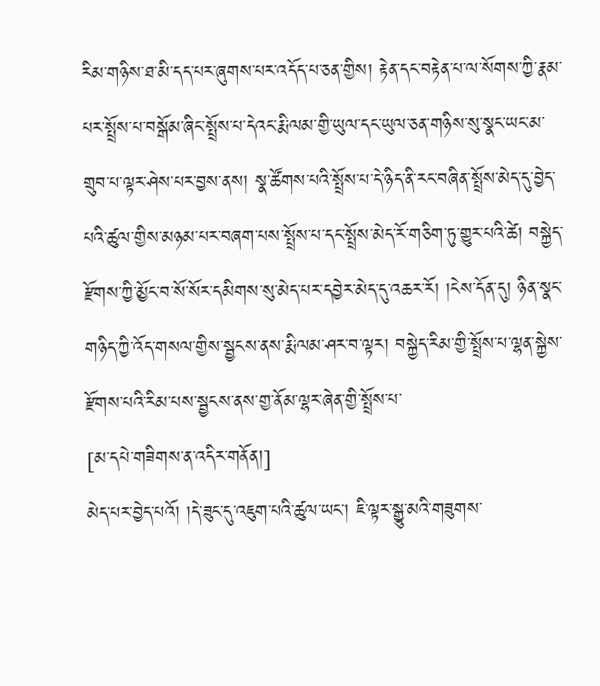རིམ་གཉིས་ཐ་མི་དད་པར་ཞུགས་པར་འདོད་པ་ཅན་གྱིས། རྟེན་དང་བརྟེན་པ་ལ་སོགས་ཀྱི་རྣམ་པར་སྤྲོས་པ་བསྒོམ་ཞིང་སྤྲོས་པ་དེའང་རྨི་ལམ་གྱི་ཡུལ་དང་ཡུལ་ཅན་གཉིས་སུ་སྣང་ཡང་མ་གྲུབ་པ་ལྟར་ཤེས་པར་བྱས་ནས། སྣ་ཚོགས་པའི་སྤྲོས་པ་དེ་ཉིད་ནི་རང་བཞིན་སྤྲོས་མེད་དུ་བྱེད་པའི་ཚུལ་གྱིས་མཉམ་པར་བཞག་པས་སྤྲོས་པ་དང་སྤྲོས་མེད་རོ་གཅིག་ཏུ་གྱུར་པའི་ཚེ། བསྐྱེད་རྫོགས་ཀྱི་མྱོང་བ་སོ་སོར་དམིགས་སུ་མེད་པར་དབྱེར་མེད་དུ་འཆར་རོ། །ངེས་དོན་དུ། ཉིན་སྣང་གཉིད་ཀྱི་འོད་གསལ་གྱིས་སྦྱངས་ནས་རྨི་ལམ་ཤར་བ་ལྟར། བསྐྱེད་རིམ་གྱི་སྤྲོས་པ་ལྷན་སྐྱེས་རྫོགས་པའི་རིམ་པས་སྦྱངས་ནས་གྱ་ནོམ་ལྷར་ཞེན་གྱི་སྤྲོས་པ་
[མ་དཔེ་གཟིགས་ན་འདིར་གནོན།]
མེད་པར་བྱེད་པའོ། །དེ་ཟུང་དུ་འཇུག་པའི་ཚུལ་ཡང་། ཇི་ལྟར་སྒྱུ་མའི་གཟུགས་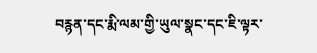བརྙན་དང་རྨི་ལམ་གྱི་ཡུལ་སྣང་དང་ཇི་ལྟར་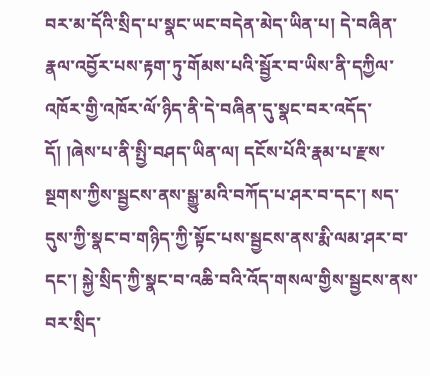བར་མ་དོའི་སྲིད་པ་སྣང་ཡང་བདེན་མེད་ཡིན་པ། དེ་བཞིན་རྣལ་འབྱོར་པས་རྟག་ཏུ་གོམས་པའི་སྦྱོར་བ་ཡིས་ནི་དཀྱིལ་འཁོར་གྱི་འཁོར་ལོ་ཉིད་ནི་དེ་བཞིན་དུ་སྣང་བར་འདོད་དོ། །ཞེས་པ་ནི་སྤྱི་བཤད་ཡིན་ལ། དངོས་པོའི་རྣམ་པ་རྫས་སྔགས་ཀྱིས་སྦྱངས་ནས་སྒྱུ་མའི་བཀོད་པ་ཤར་བ་དང་། སད་དུས་ཀྱི་སྣང་བ་གཉིད་ཀྱི་སྟོང་པས་སྦྱངས་ནས་རྨི་ལམ་ཤར་བ་དང་། སྐྱེ་སྲིད་ཀྱི་སྣང་བ་འཆི་བའི་འོད་གསལ་གྱིས་སྦྱངས་ནས་བར་སྲིད་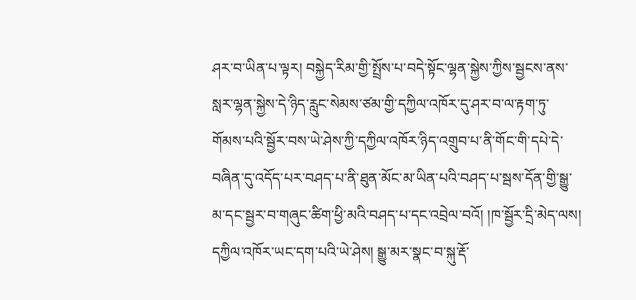ཤར་བ་ཡིན་པ་ལྟར། བསྐྱེད་རིམ་གྱི་སྤྲོས་པ་བདེ་སྟོང་ལྷན་སྐྱེས་ཀྱིས་སྦྱངས་ནས་སླར་ལྷན་སྐྱེས་དེ་ཉིད་རླུང་སེམས་ཙམ་གྱི་དཀྱིལ་འཁོར་དུ་ཤར་བ་ལ་རྟག་ཏུ་གོམས་པའི་སྦྱོར་བས་ཡེ་ཤེས་ཀྱི་དཀྱིལ་འཁོར་ཉིད་འགྲུབ་པ་ནི་གོང་གི་དཔེ་དེ་བཞིན་དུ་འདོད་པར་བཤད་པ་ནི་ཐུན་མོང་མ་ཡིན་པའི་བཤད་པ་སྦས་དོན་གྱི་སྒྱུ་མ་དང་སྦྱར་བ་གཞུང་ཚིག་ཕྱི་མའི་བཤད་པ་དང་འབྲེལ་བའོ། །ཁ་སྦྱོར་དྲི་མེད་ལས། དཀྱིལ་འཁོར་ཡང་དག་པའི་ཡེ་ཤེས། སྒྱུ་མར་སྣང་བ་སྐུ་རྡོ་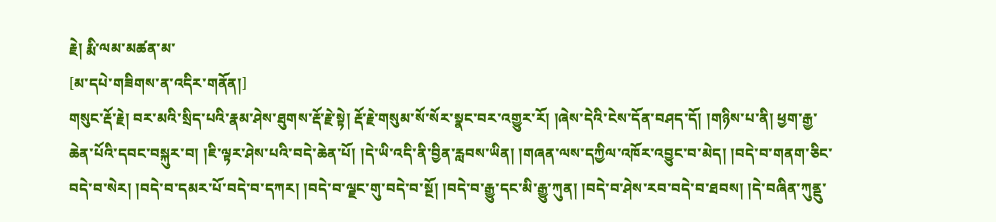རྗེ། རྨི་ལམ་མཚན་མ་
[མ་དཔེ་གཟིགས་ན་འདིར་གནོན།]
གསུང་རྡོ་རྗེ། བར་མའི་སྲིད་པའི་རྣམ་ཤེས་ཐུགས་རྡོ་རྗེ་སྟེ། རྡོ་རྗེ་གསུམ་སོ་སོར་སྣང་བར་འགྱུར་རོ། །ཞེས་དེའི་ངེས་དོན་བཤད་དོ། །གཉིས་པ་ནི། ཕྱག་རྒྱ་ཆེན་པོའི་དབང་བསྐུར་བ། །ཇི་ལྟར་ཤེས་པའི་བདེ་ཆེན་པོ། །དེ་ཡི་འདི་ནི་བྱིན་རླབས་ཡིན། །གཞན་ལས་དཀྱིལ་འཁོར་འབྱུང་བ་མེད། །བདེ་བ་གནག་ཅིང་བདེ་བ་སེར། །བདེ་བ་དམར་པོ་བདེ་བ་དཀར། །བདེ་བ་ལྗང་གུ་བདེ་བ་སྔོ། །བདེ་བ་རྒྱུ་དང་མི་རྒྱུ་ཀུན། །བདེ་བ་ཤེས་རབ་བདེ་བ་ཐབས། །དེ་བཞིན་ཀུནྡུ་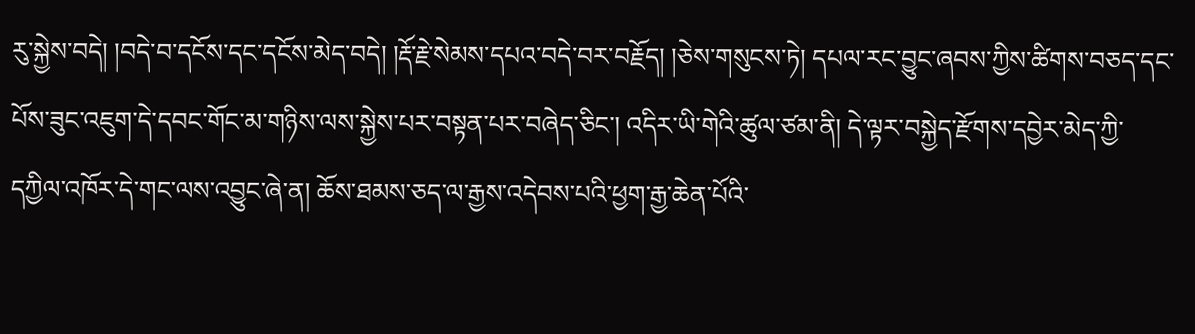རུ་སྐྱེས་བདེ། །བདེ་བ་དངོས་དང་དངོས་མེད་བདེ། །རྡོ་རྗེ་སེམས་དཔའ་བདེ་བར་བརྗོད། །ཅེས་གསུངས་ཏེ། དཔལ་རང་བྱུང་ཞབས་ཀྱིས་ཚིགས་བཅད་དང་པོས་ཟུང་འཇུག་དེ་དབང་གོང་མ་གཉིས་ལས་སྐྱེས་པར་བསྟན་པར་བཞེད་ཅིང་། འདིར་ཡི་གེའི་ཚུལ་ཙམ་ནི། དེ་ལྟར་བསྐྱེད་རྫོགས་དབྱེར་མེད་ཀྱི་དཀྱིལ་འཁོར་དེ་གང་ལས་འབྱུང་ཞེ་ན། ཆོས་ཐམས་ཅད་ལ་རྒྱས་འདེབས་པའི་ཕྱག་རྒྱ་ཆེན་པོའི་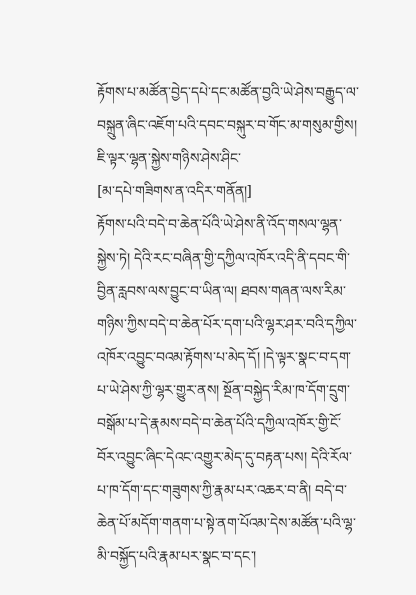རྟོགས་པ་མཚོན་བྱེད་དཔེ་དང་མཚོན་བྱའི་ཡེ་ཤེས་བརྒྱུད་ལ་བསྐྲུན་ཞིང་འཇོག་པའི་དབང་བསྐུར་བ་གོང་མ་གསུམ་གྱིས། ཇི་ལྟར་ལྷན་སྐྱེས་གཉིས་ཤེས་ཤིང་
[མ་དཔེ་གཟིགས་ན་འདིར་གནོན།]
རྟོགས་པའི་བདེ་བ་ཆེན་པོའི་ཡེ་ཤེས་ནི་འོད་གསལ་ལྷན་སྐྱེས་ཏེ། དེའི་རང་བཞིན་གྱི་དཀྱིལ་འཁོར་འདི་ནི་དབང་གི་བྱིན་རླབས་ལས་བྱུང་བ་ཡིན་ལ། ཐབས་གཞན་ལས་རིམ་གཉིས་ཀྱིས་བདེ་བ་ཆེན་པོར་དག་པའི་ལྷར་ཤར་བའི་དཀྱིལ་འཁོར་འབྱུང་བའམ་རྟོགས་པ་མེད་དོ། །དེ་ལྟར་སྣང་བ་དག་པ་ཡེ་ཤེས་ཀྱི་ལྷར་གྱུར་ནས། སྔོན་བསྐྱེད་རིམ་ཁ་དོག་དྲུག་བསྒོམ་པ་དེ་རྣམས་བདེ་བ་ཆེན་པོའི་དཀྱིལ་འཁོར་གྱི་ངོ་བོར་འབྱུང་ཞིང་དེའང་འགྱུར་མེད་དུ་བརྟན་པས། དེའི་རོལ་པ་ཁ་དོག་དང་གཟུགས་ཀྱི་རྣམ་པར་འཆར་བ་ནི། བདེ་བ་ཆེན་པོ་མདོག་གནག་པ་སྟེ་ནག་པོའམ་དེས་མཚོན་པའི་ལྷ་མི་བསྐྱོད་པའི་རྣམ་པར་སྣང་བ་དང་།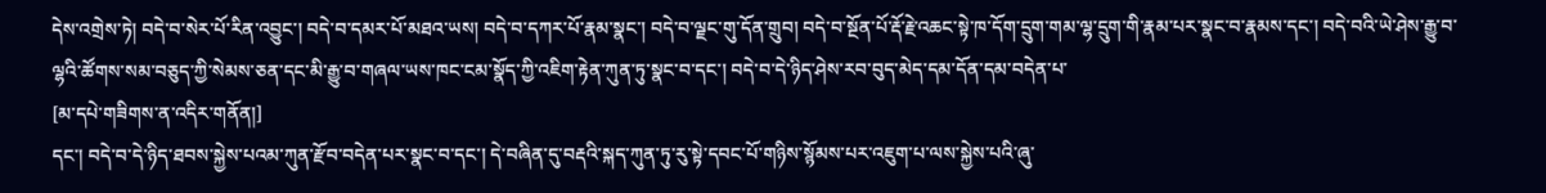དེས་འགྲེས་ཏེ། བདེ་བ་སེར་པོ་རིན་འབྱུང་། བདེ་བ་དམར་པོ་མཐའ་ཡས། བདེ་བ་དཀར་པོ་རྣམ་སྣང་། བདེ་བ་ལྗང་གུ་དོན་གྲུབ། བདེ་བ་སྔོན་པོ་རྡོ་རྗེ་འཆང་སྟེ་ཁ་དོག་དྲུག་གམ་ལྷ་དྲུག་གི་རྣམ་པར་སྣང་བ་རྣམས་དང་། བདེ་བའི་ཡེ་ཤེས་རྒྱུ་བ་ལྷའི་ཚོགས་སམ་བཅུད་ཀྱི་སེམས་ཅན་དང་མི་རྒྱུ་བ་གཞལ་ཡས་ཁང་ངམ་སྣོད་ཀྱི་འཇིག་རྟེན་ཀུན་ཏུ་སྣང་བ་དང་། བདེ་བ་དེ་ཉིད་ཤེས་རབ་བུད་མེད་དམ་དོན་དམ་བདེན་པ་
[མ་དཔེ་གཟིགས་ན་འདིར་གནོན།]
དང་། བདེ་བ་དེ་ཉིད་ཐབས་སྐྱེས་པའམ་ཀུན་རྫོབ་བདེན་པར་སྣང་བ་དང་། དེ་བཞིན་དུ་བརྡའི་སྐད་ཀུན་ཏུ་རུ་སྟེ་དབང་པོ་གཉིས་སྙོམས་པར་འཇུག་པ་ལས་སྐྱེས་པའི་ཞུ་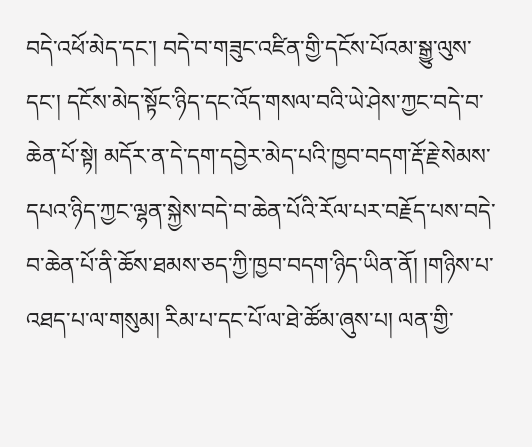བདེ་འཕོ་མེད་དང་། བདེ་བ་གཟུང་འཛིན་གྱི་དངོས་པོའམ་སྒྱུ་ལུས་དང་། དངོས་མེད་སྟོང་ཉིད་དང་འོད་གསལ་བའི་ཡེ་ཤེས་ཀྱང་བདེ་བ་ཆེན་པོ་སྟེ། མདོར་ན་དེ་དག་དབྱེར་མེད་པའི་ཁྱབ་བདག་རྡོ་རྗེ་སེམས་དཔའ་ཉིད་ཀྱང་ལྷན་སྐྱེས་བདེ་བ་ཆེན་པོའི་རོལ་པར་བརྗོད་པས་བདེ་བ་ཆེན་པོ་ནི་ཆོས་ཐམས་ཅད་ཀྱི་ཁྱབ་བདག་ཉིད་ཡིན་ནོ། །གཉིས་པ་འཐད་པ་ལ་གསུམ། རིམ་པ་དང་པོ་ལ་ཐེ་ཚོམ་ཞུས་པ། ལན་གྱི་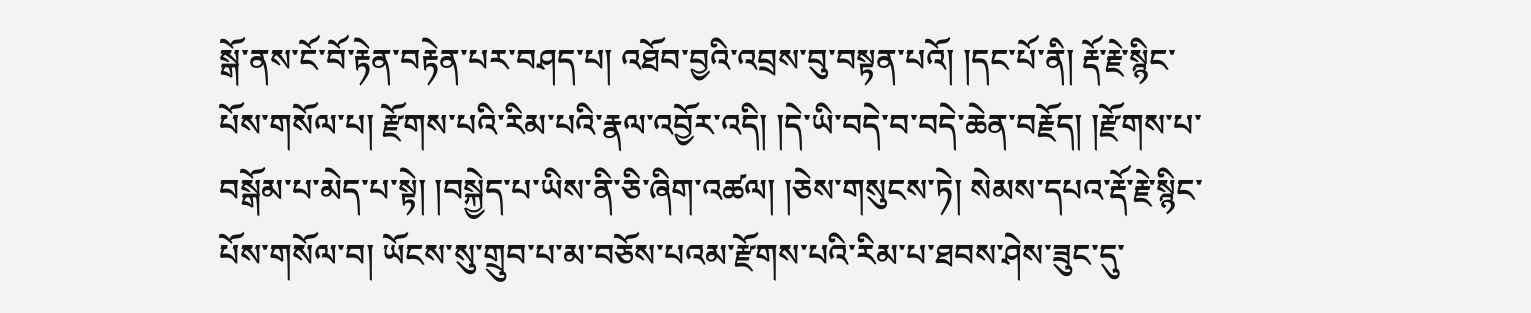སྒོ་ནས་ངོ་བོ་རྟེན་བརྟེན་པར་བཤད་པ། འཐོབ་བྱའི་འབྲས་བུ་བསྟན་པའོ། །དང་པོ་ནི། རྡོ་རྗེ་སྙིང་པོས་གསོལ་པ། རྫོགས་པའི་རིམ་པའི་རྣལ་འབྱོར་འདི། །དེ་ཡི་བདེ་བ་བདེ་ཆེན་བརྗོད། །རྫོགས་པ་བསྒོམ་པ་མེད་པ་སྟེ། །བསྐྱེད་པ་ཡིས་ནི་ཅི་ཞིག་འཚལ། །ཅེས་གསུངས་ཏེ། སེམས་དཔའ་རྡོ་རྗེ་སྙིང་པོས་གསོལ་བ། ཡོངས་སུ་གྲུབ་པ་མ་བཅོས་པའམ་རྫོགས་པའི་རིམ་པ་ཐབས་ཤེས་ཟུང་དུ་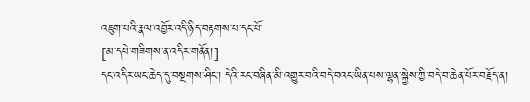འཇུག་པའི་རྣལ་འབྱོར་འདི་ཉིད་བརྟགས་པ་དང་པོ་
[མ་དཔེ་གཟིགས་ན་འདིར་གནོན།]
དང་འདིར་ཡང་ཆེད་དུ་བསྔགས་ཤིང་། དེའི་རང་བཞིན་མི་འགྱུར་བའི་བདེ་བའང་ཡིན་པས་ལྷན་སྐྱེས་ཀྱི་བདེ་བ་ཆེན་པོར་བརྗོད་ན།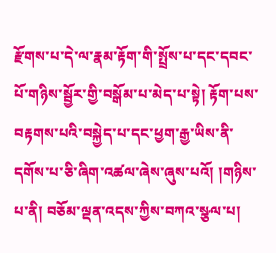རྫོགས་པ་དེ་ལ་རྣམ་རྟོག་གི་སྤྲོས་པ་དང་དབང་པོ་གཉིས་སྦྱོར་གྱི་བསྒོམ་པ་མེད་པ་སྟེ། རྟོག་པས་བརྟགས་པའི་བསྐྱེད་པ་དང་ཕྱག་རྒྱ་ཡིས་ནི་དགོས་པ་ཅི་ཞིག་འཚལ་ཞེས་ཞུས་པའོ། །གཉིས་པ་ནི། བཅོམ་ལྡན་འདས་ཀྱིས་བཀའ་སྩལ་པ།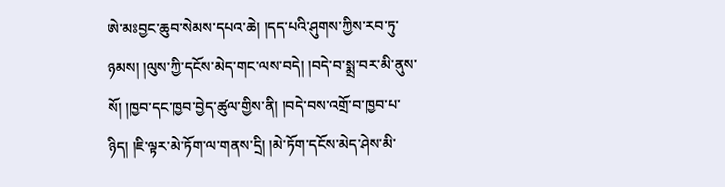ཨེ་མཿབྱང་ཆུབ་སེམས་དཔའ་ཆེ། །དད་པའི་ཤུགས་ཀྱིས་རབ་ཏུ་ཉམས། །ལུས་ཀྱི་དངོས་མེད་གང་ལས་བདེ། །བདེ་བ་སྨྲ་བར་མི་ནུས་སོ། །ཁྱབ་དང་ཁྱབ་བྱེད་ཚུལ་གྱིས་ནི། །བདེ་བས་འགྲོ་བ་ཁྱབ་པ་ཉིད། །ཇི་ལྟར་མེ་ཏོག་ལ་གནས་དྲི། །མེ་ཏོག་དངོས་མེད་ཤེས་མི་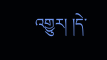འགྱུར། །དེ་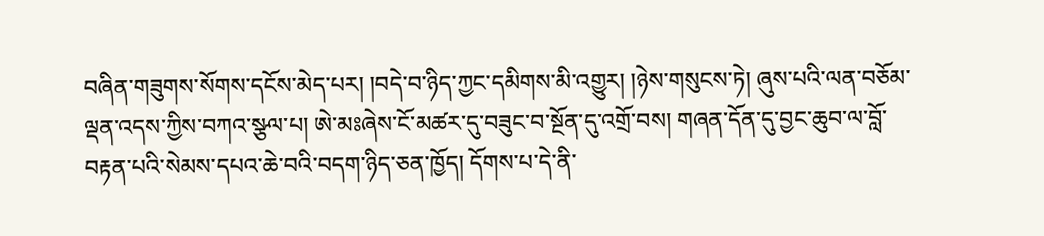བཞིན་གཟུགས་སོགས་དངོས་མེད་པར། །བདེ་བ་ཉིད་ཀྱང་དམིགས་མི་འགྱུར། །ཉེས་གསུངས་ཏེ། ཞུས་པའི་ལན་བཅོམ་ལྡན་འདས་ཀྱིས་བཀའ་སྩལ་པ། ཨེ་མཿཞེས་ངོ་མཚར་དུ་བཟུང་བ་སྔོན་དུ་འགྲོ་བས། གཞན་དོན་དུ་བྱང་ཆུབ་ལ་བློ་བརྟན་པའི་སེམས་དཔའ་ཆེ་བའི་བདག་ཉིད་ཅན་ཁྱོད། དོགས་པ་དེ་ནི་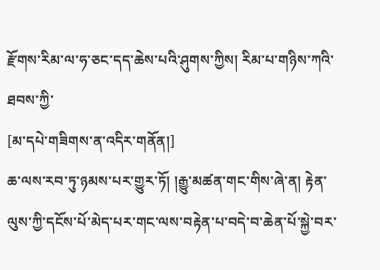རྫོགས་རིམ་ལ་ཧ་ཅང་དད་ཆེས་པའི་ཤུགས་ཀྱིས། རིམ་པ་གཉིས་ཀའི་ཐབས་ཀྱི་
[མ་དཔེ་གཟིགས་ན་འདིར་གནོན།]
ཆ་ལས་རབ་ཏུ་ཉམས་པར་གྱུར་ཏོ། །རྒྱུ་མཚན་གང་གིས་ཞེ་ན། རྟེན་ལུས་ཀྱི་དངོས་པོ་མེད་པར་གང་ལས་བརྟེན་པ་བདེ་བ་ཆེན་པོ་སྐྱེ་བར་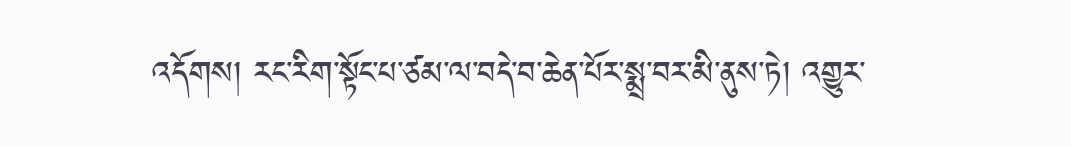འདོགས། རང་རིག་སྟོང་པ་ཙམ་ལ་བདེ་བ་ཆེན་པོར་སྨྲ་བར་མི་ནུས་ཏེ། འགྱུར་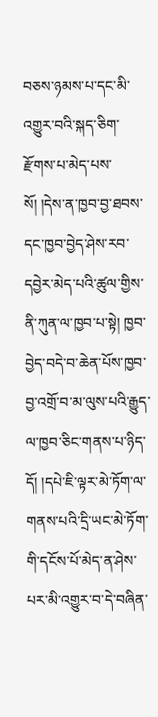བཅས་ཉམས་པ་དང་མི་འགྱུར་བའི་སྐད་ཅིག་རྫོགས་པ་མེད་པས་སོ། །དེས་ན་ཁྱབ་བྱ་ཐབས་དང་ཁྱབ་བྱེད་ཤེས་རབ་དབྱེར་མེད་པའི་ཚུལ་གྱིས་ནི་ཀུན་ལ་ཁྱབ་པ་སྟེ། ཁྱབ་བྱེད་བདེ་བ་ཆེན་པོས་ཁྱབ་བྱ་འགྲོ་བ་མ་ལུས་པའི་རྒྱུད་ལ་ཁྱབ་ཅིང་གནས་པ་ཉིད་དོ། །དཔེ་ཇི་ལྟར་མེ་ཏོག་ལ་གནས་པའི་དྲི་ཡང་མེ་ཏོག་གི་དངོས་པོ་མེད་ན་ཤེས་པར་མི་འགྱུར་བ་དེ་བཞིན་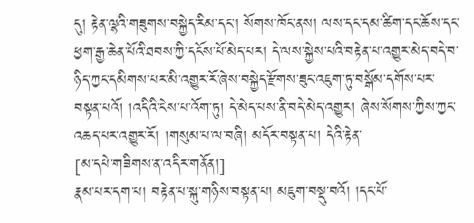དུ། རྟེན་ལྷའི་གཟུགས་བསྐྱེད་རིམ་དང་། སོགས་ཁོང་ནས། ལས་དང་དམ་ཚིག་དང་ཆོས་དང་ཕྱག་རྒྱ་ཆེན་པོའི་ཐབས་ཀྱི་དངོས་པོ་མེད་པར། དེ་ལས་སྐྱེས་པའི་བརྟེན་པ་འགྱུར་མེད་བདེ་བ་ཉིད་ཀྱང་དམིགས་པར་མི་འགྱུར་རོ་ཞེས་བསྐྱེད་རྫོགས་ཟུང་འཇུག་ཏུ་བསྒོམ་དགོས་པར་བསྟན་པའོ། །འདིའི་ངེས་པ་འོག་ཏུ། དེ་མེད་པས་ནི་བདེ་མེད་འགྱུར། ཞེས་སོགས་ཀྱིས་ཀྱང་འཆད་པར་འགྱུར་རོ། །གསུམ་པ་ལ་བཞི། མདོར་བསྟན་པ། དེའི་རྟེན་
[མ་དཔེ་གཟིགས་ན་འདིར་གནོན།]
རྣམ་པར་དག་པ། བརྟེན་པ་སྐུ་གཉིས་བསྟན་པ། མཇུག་བསྡུ་བའོ། །དང་པོ་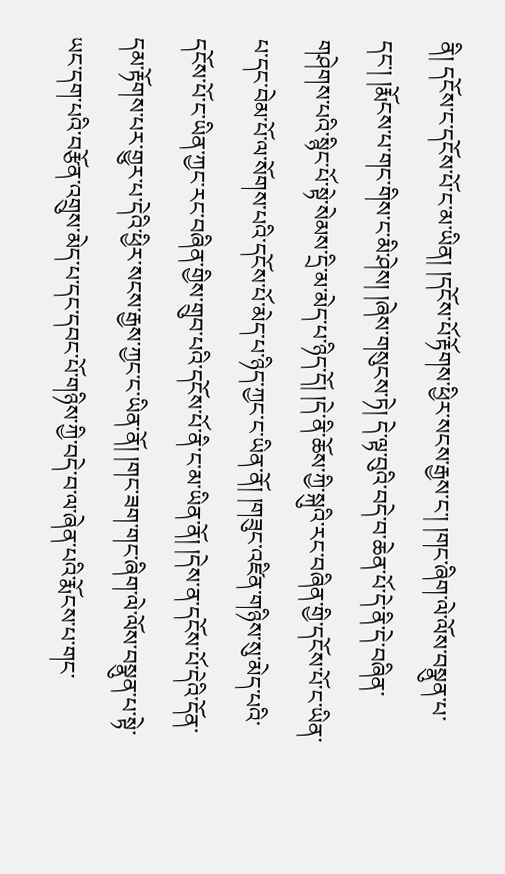ནི། དངོས་ང་དངོས་པོ་ང་མ་ཡིན། །དངོས་པོ་རྟོགས་ཕྱིར་སངས་རྒྱས་ང་། །གང་ཞིག་ལེ་ལོས་བསྣུན་པ་དང་། །རྨོངས་པ་གང་གིས་ང་མི་ཤེས། །ཞེས་གསུངས་ཏེ། དེ་ལྟ་བུའི་བདེ་བ་ཆེན་པོ་དེ་ནི་དེ་བཞིན་གཤེགས་པའི་སྙིང་པོ་སྟེ་སེམས་དྲི་མ་མེད་པ་ཉིད་དོ། །དེ་ནི་ཆོས་ཀྱི་སྐུའི་རང་བཞིན་གྱི་དངོས་པོ་ང་ཡིན་པ་དང་བེམ་པོ་ལ་སོགས་པའི་དངོས་པོ་མེད་པ་ཉིད་ཀྱང་ང་ཡིན་ནོ། །གཟུང་འཛིན་གཉིས་སུ་མེད་པའི་དངོས་པོ་ང་ཡིན་ཀྱང་རང་བཞིན་གྱིས་གྲུབ་པའི་དངོས་པོ་ནི་ང་མ་ཡིན་ནོ། །དེས་ན་དངོས་པོ་དེའི་དོན་དམ་རྟོགས་པར་གྱུར་པ་དེའི་ཕྱིར་སངས་རྒྱས་ཀྱང་ང་ཡིན་ནོ། །གང་ཟག་གང་ཞིག་ལེ་ལོས་བསྣུན་པ་སྟེ་ཡང་དག་པའི་བརྩོན་འགྲུས་མེད་པ་དང་དབང་པོ་གཉིས་ཀྱི་བདེ་བ་ལ་ཞེན་པའི་རྨོངས་པ་གང་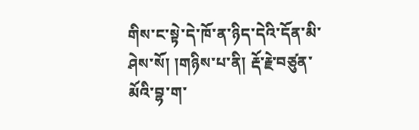གིས་ང་སྟེ་དེ་ཁོ་ན་ཉིད་དེའི་དོན་མི་ཤེས་སོ། །གཉིས་པ་ནི། རྡོ་རྗེ་བཙུན་མོའི་བྷ་ག་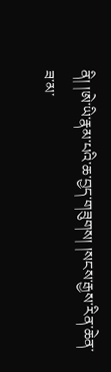ནི། །ཨེ་ཡི་རྣམ་པའི་ཆ་བྱད་གཟུགས། །སངས་རྒྱས་རིན་ཆེན་ཟ་མ་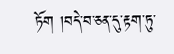ཏོག །བདེ་བ་ཅན་དུ་རྟག་ཏུ་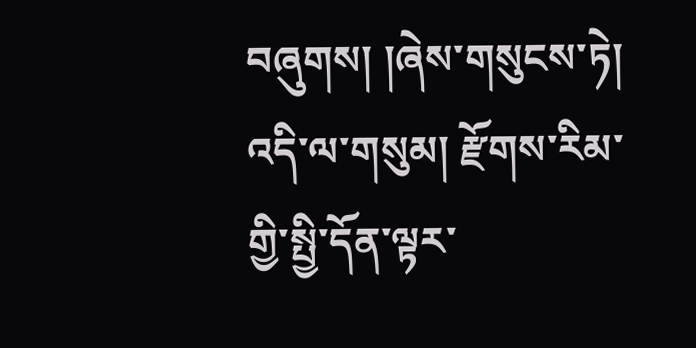བཞུགས། །ཞེས་གསུངས་ཏེ། འདི་ལ་གསུམ། རྫོགས་རིམ་གྱི་སྤྱི་དོན་ལྟར་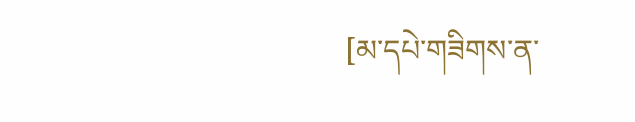[མ་དཔེ་གཟིགས་ན་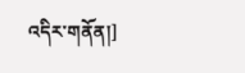འདིར་གནོན།]